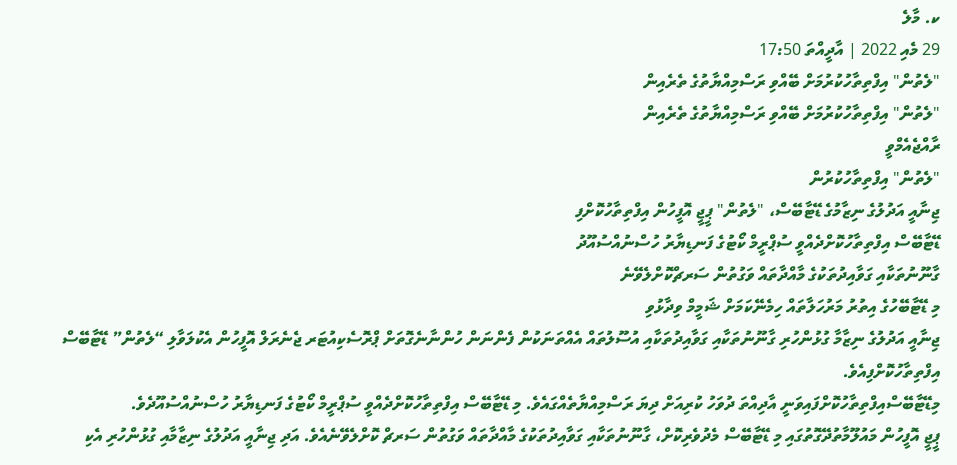ކ. މާލެ
29 މެއި 2022 | އާދީއްތަ 17:50
"ލެތުން" އިފްތިތާހުކުރުމަށް ބޭއްވި ރަސްމިއްޔާތުގެ ތެރެއިން
"ލެތުން" އިފްތިތާހުކުރުމަށް ބޭއްވި ރަސްމިއްޔާތުގެ ތެރެއިން
ރާއްޖެއެމްވީ
"ލެތުން" އިފްތިތާހުކުރުން
ޖިނާއީ އަދުލުގެ ނިޒާމުގެ ޑޭޓާބޭސް، "ލެތުން" ޕީޖީ އޮފީހުން އިފްތިތާހުކޮށްފި
ޑޭޓާބޭސް އިފްތިތާހުކޮށްދެއްވީ ސުޕްރީމް ކޯޓުގެ ފަނޑިޔާރު ހުސްނުއްސުއޫދު
ގާނޫނުތަކާއި ގަވާއިދުތަކުގެ މާއްދާތައް ވަގުތުން ސަރޗްކޮށްލެވޭނެ
މި ޑޭޓާބޭހުގެ އިތުރު މަރުހަލާތައް ހިމެނޭކަމަށް ޝަމީމް ވިދާޅުވި
ޖިނާއީ އަދުލުގެ ނިޒާމާ ގުޅުންހުރި ގާނޫނުތަކާއި ގަވާއިދުތަކާއި އުސޫލުތައް އެއްތަނަކުން ފެންނަން ހުންނާނެގޮތަށް ޕްރޮސެކިއުޓަރ ޖެނެރަލް އޮފީހުން އެކުލަވާލި “ލެތުން” ޑޭޓާބޭސް އިފްތިތާހުކޮށްފިއެވެ.
މިޑޭޓާބޭސްއިފްތިތާހުކޮށްފައިވަނީ އާދިއްތަ ދުވަހު ކުރިއަށް ދިޔަ ރަސްމިއްޔާތެއްގައެވެ. މި ޑޭޓާބޭސް އިފްތިތާހުކޮށްދެއްވީ ސުޕްރީމް ކޯޓުގެ ފަނޑިޔާރު ހުސްނުއްސުއޫދެވެ.
ޕީޖީ އޮފީހުން މައުލޫމާތުދޭގޮތުގައި މި ޑޭޓާބޭސް މެދުވެރިކޮށް، ގާނޫނުތަކާއި ގަވާއިދުތަކުގެ މާއްދާތައް ވަގުތުން ސަރޗް ކޮށްލެވޭނެއެވެ. އަދި ޖިނާއީ އަދުލުގެ ނިޒާމާއި ގުޅުންހުރި އެކި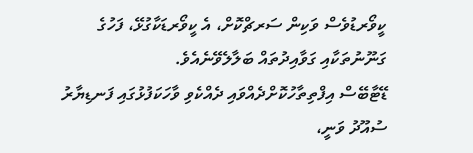ކީވޯރޑުވެސް ވަކިން ސަރޗްކޮށް، އެ ކީވޯރޑަކާގުޅޭ، ފަހުގެ ގަނޫނުތަކާއި ގަވާއިދުތައް ބަލާލެވޭނެއެވެ.
ޑޭޓާބޭސް އިފްތިތާހުކޮށްދެއްވައި ދެއްކެވި ވާހަކަފުޅުގައި ފަނޑިޔާރު ސުއޫދު ވަނީ،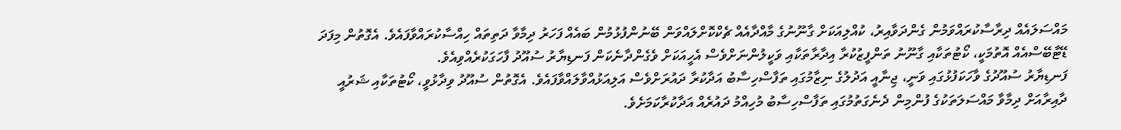މައްސަލައެއް ދިރާސާކުރައްވަމުން ގެންދަވާއިރު، ކުއްލިއަކަށް ގާނޫނުގެ މާއްދާއެއް ޗެކްކޮށްލައްވަން ބޭނުންފުޅުމުން ބައެއް ފަހަރު ދިމާވާ ދަތިތައް ހިއްސާކުރައްވާފައެވެ. އެގޮތުން މިފަދަ ޑޭޓާބޭސްއެއް އޮތުމަކީ، ކޯޓުތަކާއި ގާނޫނު ތަންފީޒުކުރާ އިދާރާތަކާއި ވަކީލުންނަށްވެސް އެހީއަކަށް ވެގެންދާނެކަން ފަނޑިޔާރު ސުއޫދު ފާހަގަކުރެއްވިއެވެ.
ފަނޑިޔާރު ސުއޫދުގެ ވާހަކަފުޅުގައި ވަނީ، ޖިނާއީ އަދުލުގެ ނިޒާމުގައި ތަފާސްހިސާބު އަދާކުރާ ދައުރަށްވެސް އަލިއަޅުއްވާލައްވާފައެވެ. އެގޮތުން ސުއޫދު ވިދާޅުވީ، ކޯޓުތަކާއި ޝަރުއީ ދާއިރާއަށް ދިމާވާ މައްސަލަތަކުގެ ފުންމިން ދެނެގަތުމުގައި ތަފާސްހިސާބު މުހިއްމު ދައުރެއް އަދާކުރާކަމަށެވެ.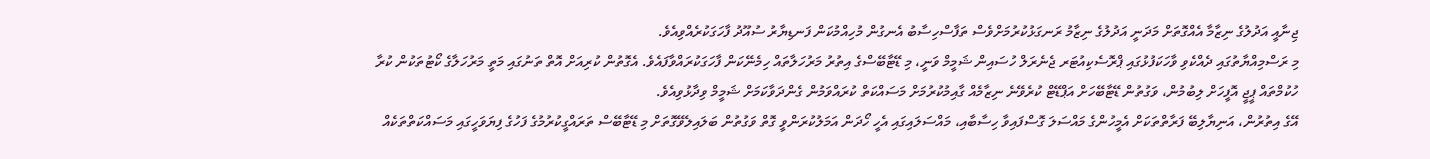ޖިނާއީ އަދުލުގެ ނިޒާމާ އެއްގޮތަށް މަދަނީ އަދުލުގެ ނިޒާމު ރަނގަޅުކުރުމަށްވެސް ތަފާސްހިސާބު އެނގުން މުހިއްމުކަން ފަނޑިޔާރު ސުއޫދު ފާހަގަކުރެއްވިއެވެ.
މި ރަސްމިއްޔާތުގައި ދެއްކެވި ވާހަކަފުޅުގައި ޕްރޮސެކިއުޓަރ ޖެނެރަލް ހުސައިން ޝަމީމް ވަނީ، މި ޑޭޓާބޭސްގެ އިތުރު މަރުހަލާތައް ހިމެނޭކަން ފާހަގަކުރައްވާފައެވެ. އެގޮތުން ކުރިއަށް އޮތް ތަނުގައި މަތީ މަރުހަލާގެ ކޯޓުތަކުން ކުރާ ހުކުމްތައް ޕީޖީ އޮފީހަށް ލިބުމުން، ވަގުތުން ޑޭޓާބޭހަށް އަޕްޑޭޓް ކުރެވޭނެ ނިޒާމެއް ގާއިމުކުރުމަށް މަސައްކަތް ކުރައްވަމުން ގެންދަވާކަމަށް ޝަމީމް ވިދާޅުވިއެވެ.
އޭގެ އިތުރުން، އަނިޔާލިބޭ ފަރާތްތަކަށް އެމީހުންގެ މައްސަލަ ގޮސްފައިވާ ހިސާބާއި، މައްސަލައިގައި އެހީ ހޯދަން އަމަލުކުރަންވީ ގޮތް ވަގުތުން ބަލައިލެވޭގޮތަށް މި ޑޭޓާބޭސް ތަރައްގީކުރުމުގެ ފަހުގެ ފިޔަވަހީގައި މަސައްކަތްތަކެއް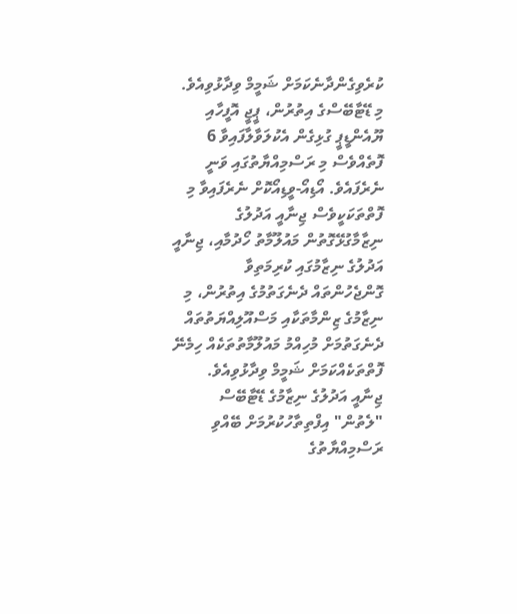ކުރެވިގެންދާނެކަމަށް ޝަމީމް ވިދާޅުވިއެވެ.
މި ޑޭޓާބޭސްގެ އިތުރުން، ޕީޖީ އޮފީހާއި ޔޫއެންޑީޕީ ގުޅިގެން އެކުލަވާލާފައިވާ 6 ފޮތެއްވެސް މި ރަސްމިއްޔާތުގައި ވަނީ ނެރެފައެވެ. އޯޑިއޯ-ވީޑިއޯކޮށް ނެރެފައިވާ މި ފޮތްތަކަކީވެސް ޖިނާއީ އަދުލުގެ ނިޒާމާގުޅޭގޮތުން މައުލޫމާތު ހޯދުމާއި، ޖިނާއީ އަދުލުގެ ނިޒާމުގައި ކުރިމަތިވާ ގޮންޖެހުންތައް ދެނެގަތުމުގެ އިތުރުން، މި ނިޒާމުގެ ޒިންމާތަކާއި މަސްއޫލިއްޔަތުތައް ދެނެގަތުމަށް މުހިއްމު މައުލޫމާތުތަކެއް ހިމެނޭ ފޮތްތަކެއްކަމަށް ޝަމީމް ވިދާޅުވިއެވެ.
ޖިނާއީ އަދުލުގެ ނިޒާމުގެ ޑޭޓާބޭސް "ލެތުން" އިފްތިތާހުކުރުމަށް ބޭއްވި ރަސްމިއްޔާތުގެ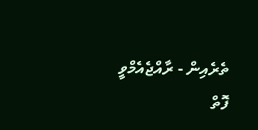ތެރެއިން - ރާއްޖެއެމްވީ
ފޮތް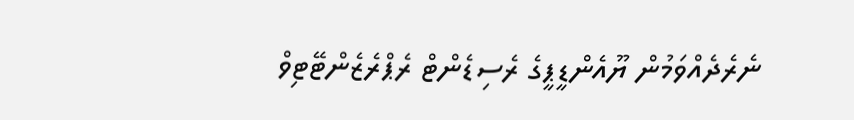ނެރެދެއްވަމުން ޔޫއެންޑީޕީގެ ރެސިޑެންޓް ރެޕްރެޒެންޓޭޓިވް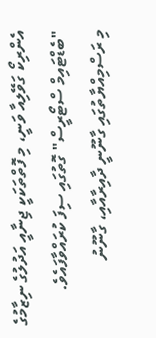އެންރިކޯ ގަވޭލިއާ ވަނީ، މި ފޮތްތަކަކީ ޖިނާއީ އަދުލުގެ ނިޒާމުގެ "ބެޑްޓައިމް ސްޓޯރީސް" ގޮތުގައި ސިފަ ކުރައްވާފައެވެ.
މި ރަސްމިއްޔާތުގައި ގާނޫނީ ދާއިރާއާއި، ގާނޫނު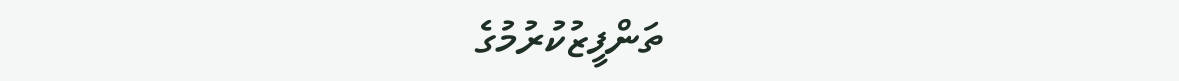ތަންފީޒުކުރުމުގެ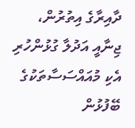ދާއިރާގެ އިތުރުން، ޖިނާއީ އަދުލާ ގުޅުންހުރި އެކި މުއައްސަސާތަކުގެ ބޭފުޅުން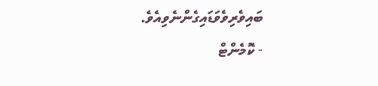ބައިވެރިވެވަޑައިގެންނެވިއެވެ.
- ކޮމެންޓް